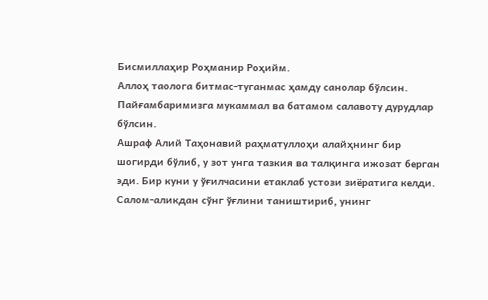Бисмиллаҳир Роҳманир Роҳийм.
Аллоҳ таолога битмас-туганмас ҳамду санолар бўлсин.
Пайғамбаримизга мукаммал ва батамом салавоту дурудлар бўлсин.
Ашраф Алий Таҳонавий раҳматуллоҳи алайҳнинг бир шогирди бўлиб, у зот унга тазкия ва талқинга ижозат берган эди. Бир куни у ўғилчасини етаклаб устози зиёратига келди. Салом-аликдан сўнг ўғлини таништириб, унинг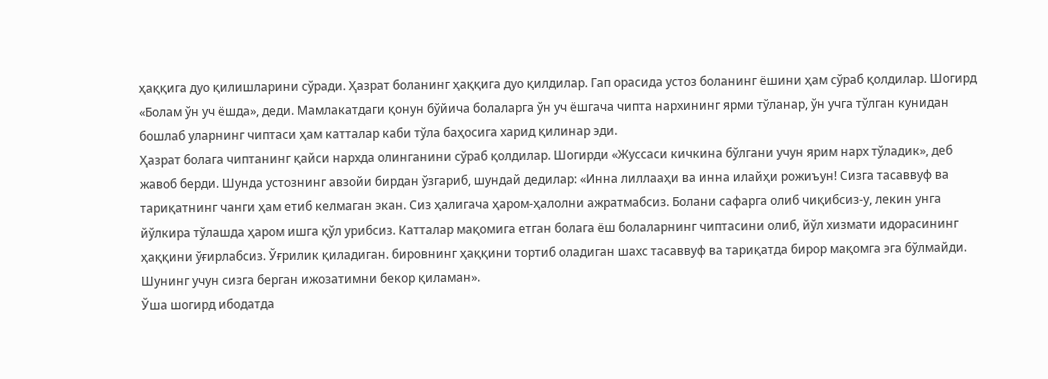ҳаққига дуо қилишларини сўради. Ҳазрат боланинг ҳаққига дуо қилдилар. Гап орасида устоз боланинг ёшини ҳам сўраб қолдилар. Шогирд «Болам ўн уч ёшда», деди. Мамлакатдаги қонун бўйича болаларга ўн уч ёшгача чипта нархининг ярми тўланар, ўн учга тўлган кунидан бошлаб уларнинг чиптаси ҳам катталар каби тўла баҳосига харид қилинар эди.
Ҳазрат болага чиптанинг қайси нархда олинганини сўраб қолдилар. Шогирди «Жуссаси кичкина бўлгани учун ярим нарх тўладик», деб жавоб берди. Шунда устознинг авзойи бирдан ўзгариб, шундай дедилар: «Инна лиллааҳи ва инна илайҳи рожиъун! Сизга тасаввуф ва тариқатнинг чанги ҳам етиб келмаган экан. Сиз ҳалигача ҳаром-ҳалолни ажратмабсиз. Болани сафарга олиб чиқибсиз-у, лекин унга йўлкира тўлашда ҳаром ишга қўл урибсиз. Катталар мақомига етган болага ёш болаларнинг чиптасини олиб, йўл хизмати идорасининг ҳаққини ўғирлабсиз. Ўғрилик қиладиган. бировнинг ҳаққини тортиб оладиган шахс тасаввуф ва тариқатда бирор мақомга эга бўлмайди. Шунинг учун сизга берган ижозатимни бекор қиламан».
Ўша шогирд ибодатда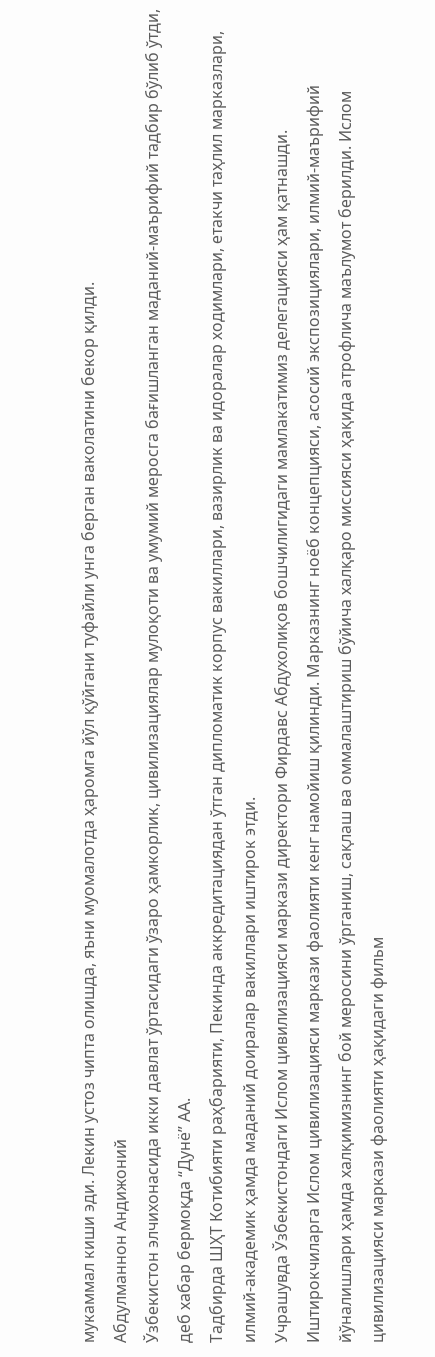мукаммал киши эди. Лекин устоз чипта олишда, яъни муомалотда ҳаромга йўл қўйгани туфайли унга берган ваколатини бекор қилди.
Абдулманнон Андижоний
Ўзбекистон элчихонасида икки давлат ўртасидаги ўзаро ҳамкорлик, цивилизациялар мулоқоти ва умумий меросга бағишланган маданий-маърифий тадбир бўлиб ўтди, деб хабар бермоқда “Дунё” АА.
Тадбирда ШҲТ Котибияти раҳбарияти, Пекинда аккредитациядан ўтган дипломатик корпус вакиллари, вазирлик ва идоралар ходимлари, етакчи таҳлил марказлари, илмий-академик ҳамда маданий доиралар вакиллари иштирок этди.
Учрашувда Ўзбекистондаги Ислом цивилизацияси маркази директори Фирдавс Абдухолиқов бошчилигидаги мамлакатимиз делегацияси ҳам қатнашди.
Иштирокчиларга Ислом цивилизацияси маркази фаолияти кенг намойиш қилинди. Марказнинг ноёб концепцияси, асосий экспозициялари, илмий-маърифий йўналишлари ҳамда халқимизнинг бой меросини ўрганиш, сақлаш ва оммалаштириш бўйича халқаро миссияси ҳақида атрофлича маълумот берилди. Ислом цивилизацияси маркази фаолияти ҳақидаги фильм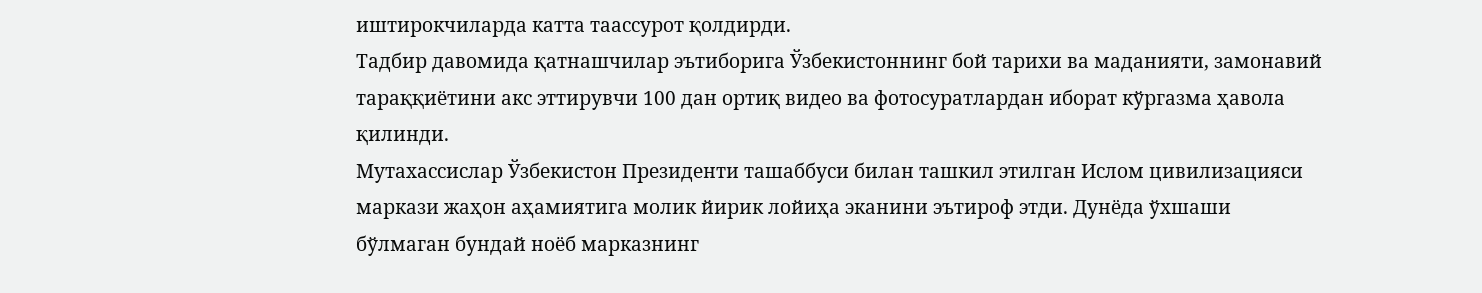иштирокчиларда катта таассурот қолдирди.
Тадбир давомида қатнашчилар эътиборига Ўзбекистоннинг бой тарихи ва маданияти, замонавий тараққиётини акс эттирувчи 100 дан ортиқ видео ва фотосуратлардан иборат кўргазма ҳавола қилинди.
Мутахассислар Ўзбекистон Президенти ташаббуси билан ташкил этилган Ислом цивилизацияси маркази жаҳон аҳамиятига молик йирик лойиҳа эканини эътироф этди. Дунёда ўхшаши бўлмаган бундай ноёб марказнинг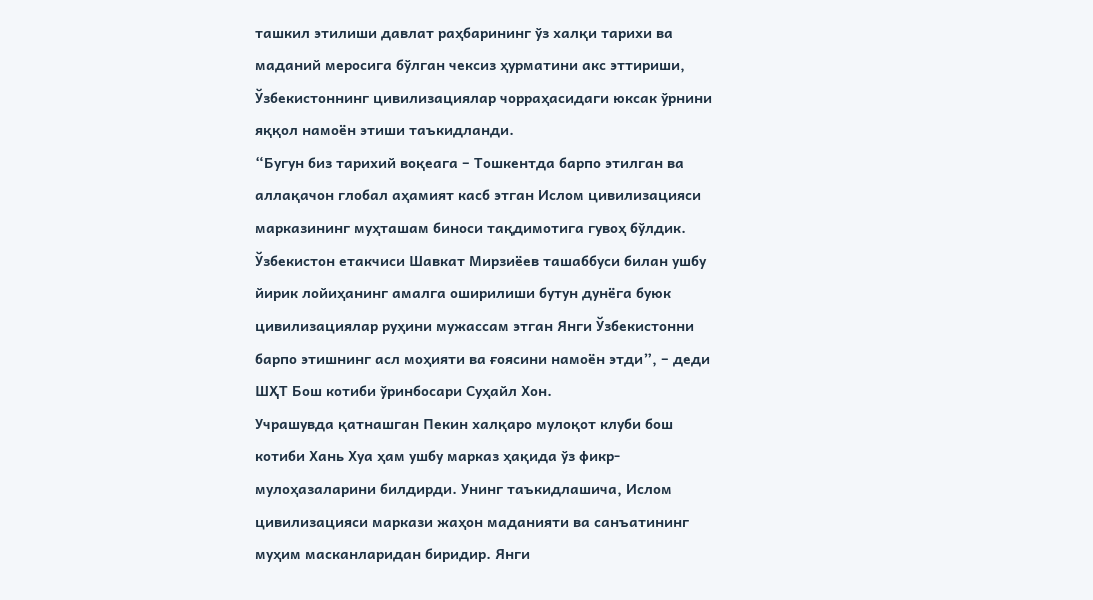ташкил этилиши давлат раҳбарининг ўз халқи тарихи ва маданий меросига бўлган чексиз ҳурматини акс эттириши, Ўзбекистоннинг цивилизациялар чорраҳасидаги юксак ўрнини яққол намоён этиши таъкидланди.
“Бугун биз тарихий воқеага – Тошкентда барпо этилган ва аллақачон глобал аҳамият касб этган Ислом цивилизацияси марказининг муҳташам биноси тақдимотига гувоҳ бўлдик. Ўзбекистон етакчиси Шавкат Мирзиёев ташаббуси билан ушбу йирик лойиҳанинг амалга оширилиши бутун дунёга буюк цивилизациялар руҳини мужассам этган Янги Ўзбекистонни барпо этишнинг асл моҳияти ва ғоясини намоён этди”, – деди ШҲТ Бош котиби ўринбосари Суҳайл Хон.
Учрашувда қатнашган Пекин халқаро мулоқот клуби бош котиби Хань Хуа ҳам ушбу марказ ҳақида ўз фикр-мулоҳазаларини билдирди. Унинг таъкидлашича, Ислом цивилизацияси маркази жаҳон маданияти ва санъатининг муҳим масканларидан биридир. Янги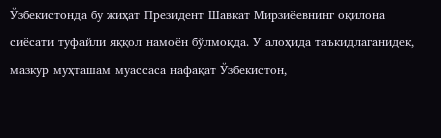Ўзбекистонда бу жиҳат Президент Шавкат Мирзиёевнинг оқилона сиёсати туфайли яққол намоён бўлмоқда. У алоҳида таъкидлаганидек, мазкур муҳташам муассаса нафақат Ўзбекистон,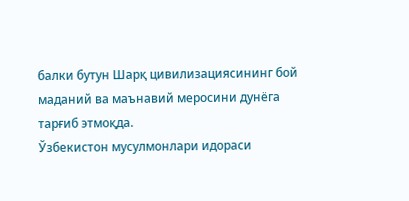балки бутун Шарқ цивилизациясининг бой маданий ва маънавий меросини дунёга тарғиб этмоқда.
Ўзбекистон мусулмонлари идораси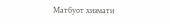Матбуот хизмати